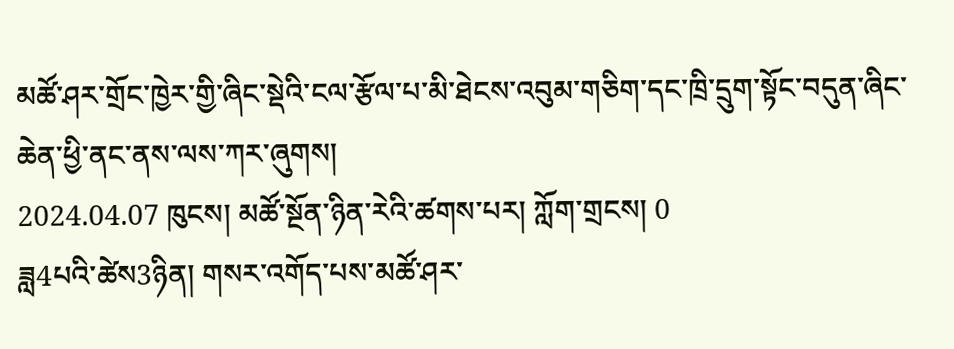མཚོ་ཤར་གྲོང་ཁྱེར་གྱི་ཞིང་སྡེའི་ངལ་རྩོལ་པ་མི་ཐེངས་འབུམ་གཅིག་དང་ཁྲི་དྲུག་སྟོང་བདུན་ཞིང་ཆེན་ཕྱི་ནང་ནས་ལས་ཀར་ཞུགས།
2024.04.07 ཁུངས། མཚོ་སྔོན་ཉིན་རེའི་ཚགས་པར། ཀློག་གྲངས། 0
ཟླ4པའི་ཚེས3ཉིན། གསར་འགོད་པས་མཚོ་ཤར་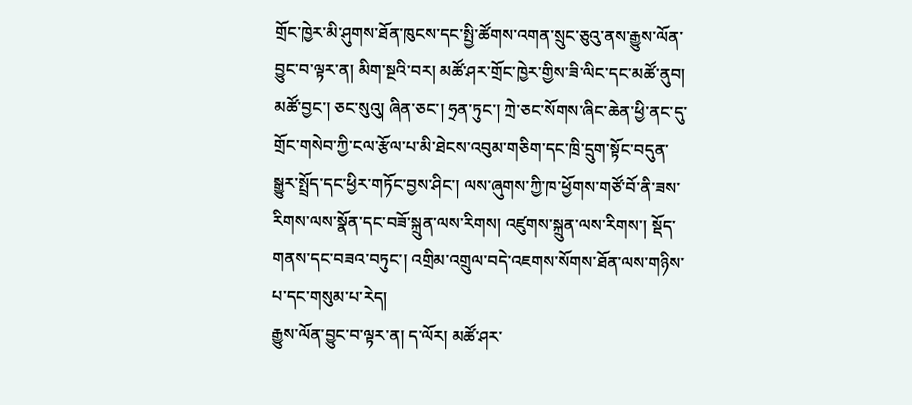གྲོང་ཁྱེར་མི་ཤུགས་ཐོན་ཁུངས་དང་སྤྱི་ཚོགས་འགན་སྲུང་ཅུའུ་ནས་རྒྱུས་ལོན་བྱུང་བ་ལྟར་ན། མིག་སྔའི་བར། མཚོ་ཤར་གྲོང་ཁྱེར་གྱིས་ཟི་ལིང་དང་མཚོ་ནུབ། མཚོ་བྱང་། ཅང་སུའུ། ཞིན་ཅང་། ཧྲན་ཏུང་། ཀྲེ་ཅང་སོགས་ཞིང་ཆེན་ཕྱི་ནང་དུ་གྲོང་གསེབ་ཀྱི་ངལ་རྩོལ་པ་མི་ཐེངས་འབུམ་གཅིག་དང་ཁྲི་དྲུག་སྟོང་བདུན་སྒྱུར་སྤྲོད་དང་ཕྱིར་གཏོང་བྱས་ཤིང་། ལས་ཞུགས་ཀྱི་ཁ་ཕྱོགས་གཙོ་བོ་ནི་ཟས་རིགས་ལས་སྣོན་དང་བཟོ་སྐྲུན་ལས་རིགས། འཛུགས་སྐྲུན་ལས་རིགས་། སྡོད་གནས་དང་བཟའ་བཏུང་། འགྲིམ་འགྲུལ་བདེ་འཇགས་སོགས་ཐོན་ལས་གཉིས་པ་དང་གསུམ་པ་རེད།
རྒྱུས་ལོན་བྱུང་བ་ལྟར་ན། ད་ལོར། མཚོ་ཤར་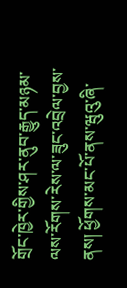གྲོང་ཁྱེར་གྱིས་ཤར་ནུབ་རྒྱུད་མཉམ་ལས་རོགས་རེས་ལ་ཟུང་འབྲེལ་བྱས་ནས། ཕྱོགས་མང་པོ་ནས་ཝུའུ་ཞི་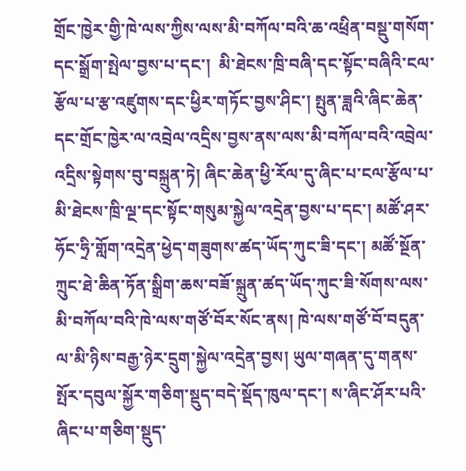གྲོང་ཁྱེར་གྱི་ཁེ་ལས་ཀྱིས་ལས་མི་བཀོལ་བའི་ཆ་འཕྲིན་བསྡུ་གསོག་དང་སྒྲོག་སྤེལ་བྱས་པ་དང་།  མི་ཐེངས་ཁྲི་བཞི་དང་སྟོང་བཞིའི་ངལ་རྩོལ་པ་རྩ་འཛུགས་དང་ཕྱིར་གཏོང་བྱས་ཤིང་། སྤུན་ཟླའི་ཞིང་ཆེན་དང་གྲོང་ཁྱེར་ལ་འབྲེལ་འདྲིས་བྱས་ནས་ལས་མི་བཀོལ་བའི་འབྲེལ་འདྲིས་སྟེགས་བུ་བསྐྲུན་ཏེ། ཞིང་ཆེན་ཕྱི་རོལ་དུ་ཞིང་པ་ངལ་རྩོལ་པ་མི་ཐེངས་ཁྲི་ལྔ་དང་སྟོང་གསུམ་སྐྱེལ་འདྲེན་བྱས་པ་དང་། མཚོ་ཤར་ཧོང་ཧྲི་གློག་འདྲེན་ཕྱེད་གཟུགས་ཚད་ཡོད་ཀུང་ཟི་དང་། མཚོ་སྔོན་ཀྲུང་ཐེ་ཆིན་ཏོན་སྒྲིག་ཆས་བཟོ་སྐྲུན་ཚད་ཡོད་ཀུང་ཟི་སོགས་ལས་མི་བཀོལ་བའི་ཁེ་ལས་གཙོ་བོར་སོང་ནས། ཁེ་ལས་གཙོ་བོ་བདུན་ལ་མི་ཉིས་བརྒྱ་ཉེར་དྲུག་སྐྱེལ་འདྲེན་བྱས། ཡུལ་གཞན་དུ་གནས་སྤོར་དབུལ་སྐྱོར་གཅིག་སྡུད་བདེ་སྡོད་ཁུལ་དང་། ས་ཞིང་ཤོར་པའི་ཞིང་པ་གཅིག་སྡུད་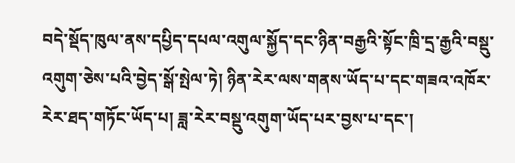བདེ་སྡོད་ཁུལ་ནས་དཔྱིད་དཔལ་འགུལ་སྐྱོད་དང་ཉིན་བརྒྱའི་སྟོང་ཁྲི་དྲ་རྒྱའི་བསྡུ་འགུག་ཅེས་པའི་བྱེད་སྒོ་སྤེལ་ཏེ། ཉིན་རེར་ལས་གནས་ཡོད་པ་དང་གཟའ་འཁོར་རེར་ཐད་གཏོང་ཡོད་པ། ཟླ་རེར་བསྡུ་འགུག་ཡོད་པར་བྱས་པ་དང་།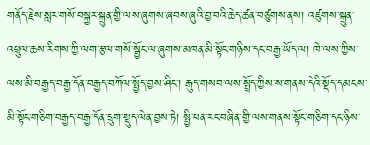གནོད་རྗེས་སླར་གསོ་བསྐྱར་སྐྲུན་གྱི་ལས་ཞུགས་ཞབས་ཞུའི་བྱ་བའི་ཆེད་ཚན་བཙུགས་ནས། འཛུགས་སྐྲུན་འཕྲུལ་ཆས་རིགས་ཀྱི་ལག་རྩལ་གསོ་སྦྱོང་ལ་ཞུགས་མཁན་མི་སྟོང་གཉིས་དང་བརྒྱ་ཡོད་ལ། ཁེ་ལས་ཀྱིས་ལས་མི་བརྒྱད་བརྒྱ་དོན་བརྒྱད་བཀོལ་སྤྱོད་བྱས་ཤིང་། རྒུད་གསབ་ལས་སྤྲོད་ཀྱིས་ས་གནས་དེའི་སྡོད་དམངས་མི་སྟོང་གཅིག་བརྒྱད་བརྒྱ་དོན་དྲུག་སྡུད་ལེན་བྱས་ཏེ། སྤྱི་ཕན་རང་བཞིན་གྱི་ལས་གནས་སྟོང་གཅིག་དང་ཉིས་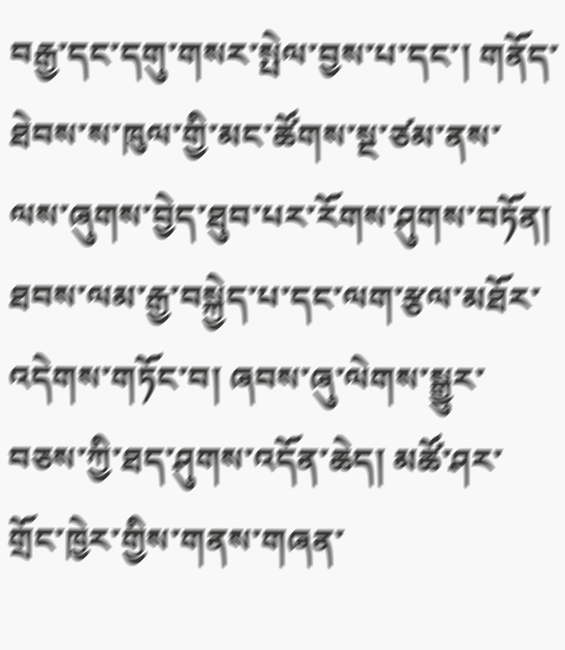བརྒྱ་དང་དགུ་གསར་སྤེལ་བྱས་པ་དང་། གནོད་ཐེབས་ས་ཁུལ་གྱི་མང་ཚོགས་སྔ་ཙམ་ནས་ལས་ཞུགས་བྱེད་ཐུབ་པར་རོགས་ཤུགས་བཏོན།
ཐབས་ལམ་རྒྱ་བསྐྱེད་པ་དང་ལག་རྩལ་མཐོར་འདེགས་གཏོང་བ། ཞབས་ཞུ་ལེགས་སྒྱུར་བཅས་ཀྱི་ཐད་ཤུགས་འདོན་ཆེད། མཚོ་ཤར་གྲོང་ཁྱེར་གྱིས་གནས་གཞན་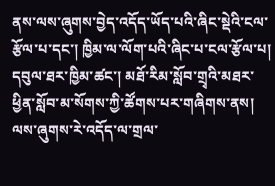ནས་ལས་ཞུགས་བྱེད་འདོད་ཡོད་པའི་ཞིང་སྡེའི་ངལ་རྩོལ་པ་དང་། ཁྱིམ་ལ་ལོག་པའི་ཞིང་པ་ངལ་རྩོལ་པ། དབུལ་ཐར་ཁྱིམ་ཚང་། མཐོ་རིམ་སློབ་གྲྭའི་མཐར་ཕྱིན་སློབ་མ་སོགས་ཀྱི་ཚོགས་པར་གཞིགས་ནས། ལས་ཞུགས་རེ་འདོད་ལ་གྲལ་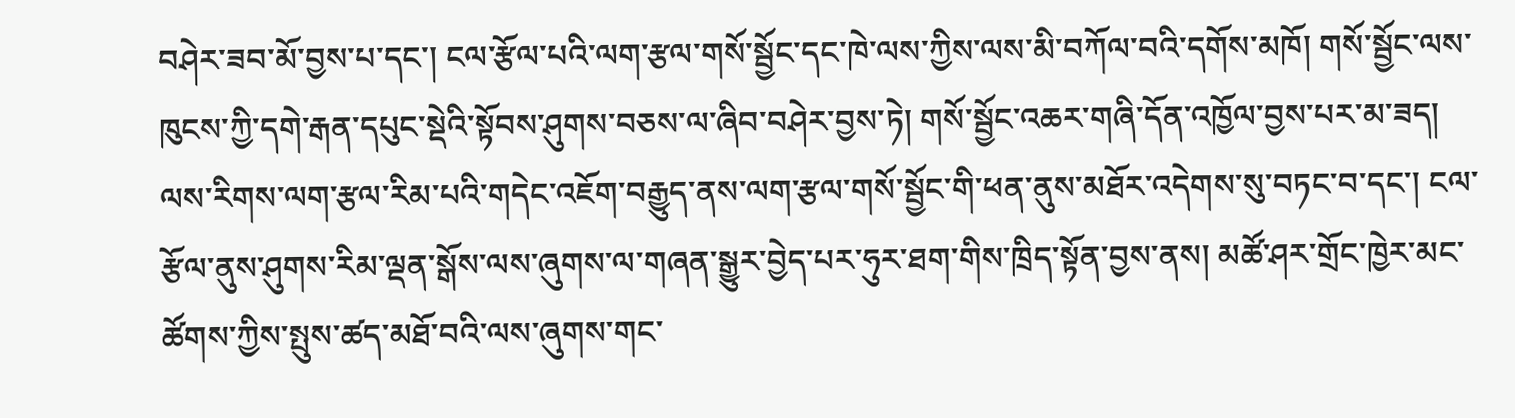བཤེར་ཟབ་མོ་བྱས་པ་དང་། ངལ་རྩོལ་པའི་ལག་རྩལ་གསོ་སྦྱོང་དང་ཁེ་ལས་ཀྱིས་ལས་མི་བཀོལ་བའི་དགོས་མཁོ། གསོ་སྦྱོང་ལས་ཁུངས་ཀྱི་དགེ་རྒན་དཔུང་སྡེའི་སྟོབས་ཤུགས་བཅས་ལ་ཞིབ་བཤེར་བྱས་ཏེ། གསོ་སྦྱོང་འཆར་གཞི་དོན་འཁྱོལ་བྱས་པར་མ་ཟད། ལས་རིགས་ལག་རྩལ་རིམ་པའི་གདེང་འཇོག་བརྒྱུད་ནས་ལག་རྩལ་གསོ་སྦྱོང་གི་ཕན་ནུས་མཐོར་འདེགས་སུ་བཏང་བ་དང་། ངལ་རྩོལ་ནུས་ཤུགས་རིམ་ལྡན་སྒོས་ལས་ཞུགས་ལ་གཞན་སྒྱུར་བྱེད་པར་ཧུར་ཐག་གིས་ཁྲིད་སྟོན་བྱས་ནས། མཚོ་ཤར་གྲོང་ཁྱེར་མང་ཚོགས་ཀྱིས་སྤུས་ཚད་མཐོ་བའི་ལས་ཞུགས་གང་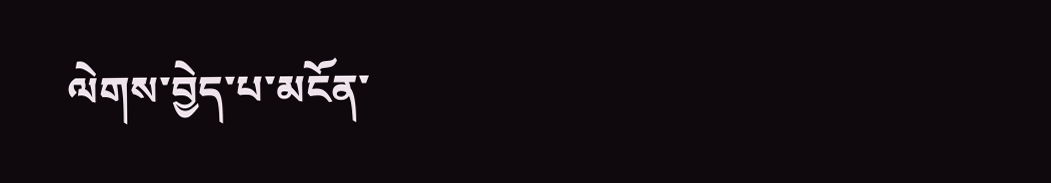ལེགས་བྱེད་པ་མངོན་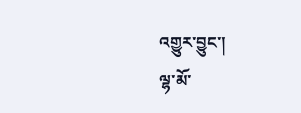འགྱུར་བྱུང་།
ལྷ་མོ་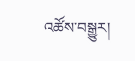འཚོས་བསྒྱུར།